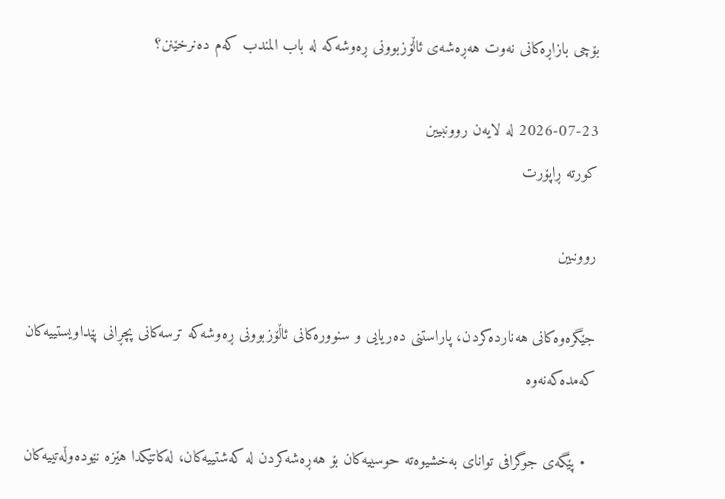بۆچی بازاڕەکانی نەوت هەڕەشەی ئاڵۆزبوونی ڕەوشەکە لە باب المندب کەم دەنرخێنن؟

2026-07-23 لە لایەن روونبیین
کورتە ڕاپۆرت

روونبین

جێگرەوەکانی هەناردەکردن، پاراستنی دەریایی و سنوورەکانی ئاڵۆزبوونی ڕەوشەکە ترسەکانی پچڕانی پێداویستییەکان کەمدەکەنەوە

  • پێگەی جوگرافی توانای بەخشیوەتە حوسییەکان بۆ هەڕەشەکردن لە کەشتییەکان، لەکاتێکدا هێزە نێودەوڵەتییەکان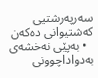سەرپەرشتیی کەشتیوانی دەکەن
  • بەپێی نەخشەی بەدواداچوونی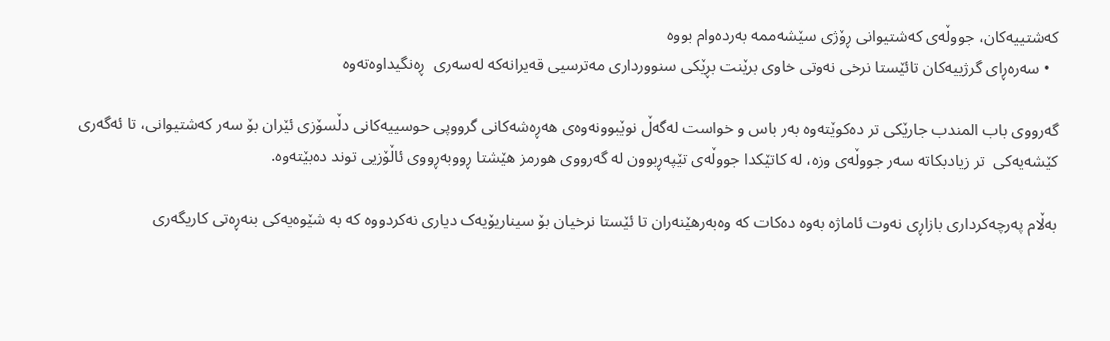کەشتییەکان، جووڵەی کەشتیوانی ڕۆژی سێشەممە بەردەوام بووە
  • سەرەڕای گرژییەکان تائێستا نرخی نەوتی خاوی برێنت بڕێکی سنوورداری مەترسیی قەیرانەکە لەسەری  ڕەنگیداوەتەوە

گەرووی باب المندب جارێکی تر دەکوێتەوە بەر باس و خواست لەگەڵ نوێبوونەوەی هەڕەشەکانی گرووپی حوسییەکانی دڵسۆزی ئێران بۆ سەر کەشتیوانی، تا ئەگەری کێشەیەکی  تر زیادبکاتە سەر جووڵەی وزە، لە کاتێکدا جووڵەی تێپەڕبوون لە گەرووی هورمز هێشتا ڕووبەڕووی ئاڵۆزیی توند دەبێتەوە.

بەڵام پەرچەکرداری بازاڕی نەوت ئاماژە بەوە دەکات کە وەبەرهێنەران تا ئێستا نرخیان بۆ سیناریۆیەک دیاری نەکردووە کە بە شێوەیەکی بنەڕەتی کاریگەری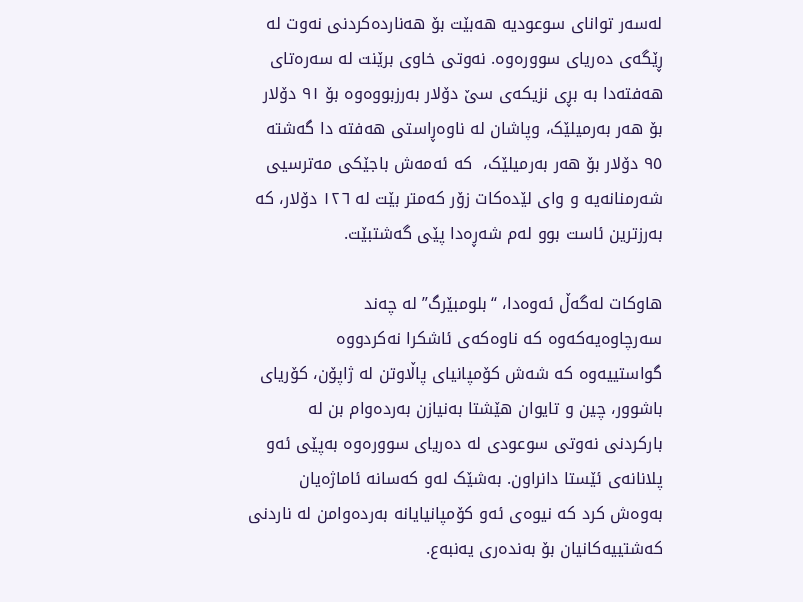لەسەر توانای سوعودیە هەبێت بۆ هەناردەکردنی نەوت لە ڕێگەی دەریای سوورەوە. نەوتی خاوی برێنت لە سەرەتای هەفتەدا بە بڕی نزیکەی سێ دۆلار بەرزبووەوە بۆ ۹۱ دۆلار بۆ هەر بەرمیلێک، وپاشان لە ناوەڕاستی هەفتە دا گەشتە ٩٥ دۆلار بۆ هەر بەرمیلێک،  کە ئەمەش باجێکی مەترسیی شەرمنانەیە و وای لێدەکات زۆر کەمتر بێت لە ۱۲٦ دۆلار، کە بەرزترین ئاست بوو لەم شەڕەدا پێی گەشتبێت.

هاوکات لەگەڵ ئەوەدا، “بلومبێرگ” لە چەند سەرچاوەیەکەوە کە ناوەکەی ئاشکرا نەکردووە  گواستییەوە کە شەش کۆمپانیای پاڵاوتن لە ژاپۆن، کۆریای باشوور، چین و تایوان هێشتا بەنیازن بەردەوام بن لە بارکردنی نەوتی سوعودی لە دەریای سوورەوە بەپێی ئەو پلانانەی ئێستا دانراون. بەشێک لەو کەسانە ئاماژەیان بەوەش کرد کە نیوەی ئەو کۆمپانیایانە بەردەوامن لە ناردنی کەشتییەکانیان بۆ بەندەری یەنبەع.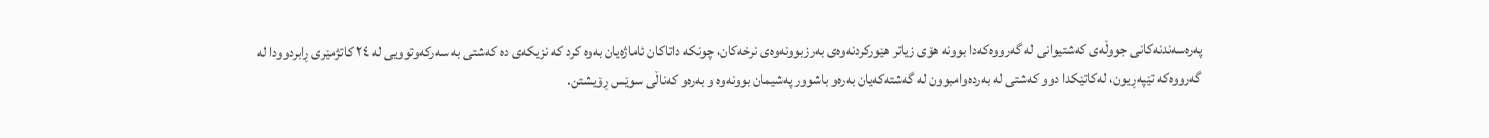پەرەسەندنەکانی جووڵەی کەشتیوانی لە گەرووەکەدا بوونە هۆی زیاتر هێورکردنەوەی بەرزبوونەوەی نرخەکان، چونکە داتاکان ئاماژەیان بەوە کرد کە نزیکەی دە کەشتی بە سەرکەوتوویی لە ۲٤ کاتژمێری ڕابردوودا لە گەرووەکە تێپەڕیون، لەکاتێکدا دوو کەشتی لە بەردەوامبوون لە گەشتەکەیان بەرەو باشوور پەشیمان بوونەوە و بەرەو کەناڵی سوێس ڕۆیشتن.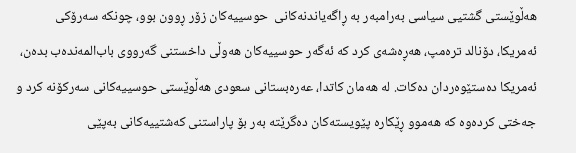هەڵوێستی گشتیی سیاسی بەرامبەر بە ڕاگەیاندنەکانی  حوسییەکان زۆر ڕوون بوو، چونکە سەرۆکی ئەمریکا، دۆنالد ترەمپ، هەڕەشەی کرد کە ئەگەر حوسییەکان هەوڵی داخستنی گەرووی باب‌المەندەب بدەن، ئەمریکا دەستێوەردان دەکات. لە هەمان کاتدا، عەرەبستانی سعودی هەڵوێستی حوسییەکانی سەرکۆنە کرد و جەختی کردەوە کە هەموو ڕێکارە پێویستەکان دەگرێتە بەر بۆ پاراستنی کەشتییەکانی بەپێی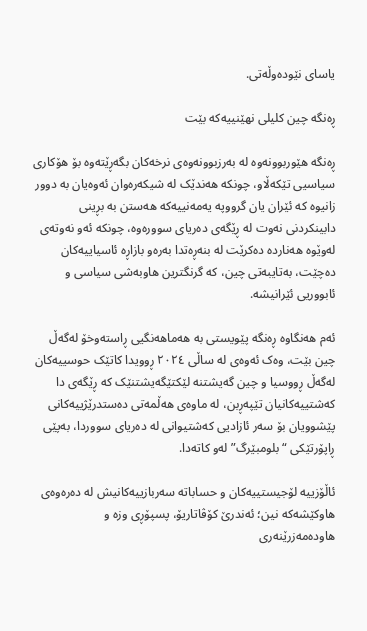یاسای نێودەوڵەتی.

ڕەنگە چین کلیلی نهێنییەکە بێت

ڕەنگە هێوربوونەوە لە بەرزبوونەوەی نرخەکان بگەڕێتەوە بۆ هۆکاری سیاسیی تێکەڵاو، چونکە هەندێک لە شیکەرەوان ئەوەیان بە دوور زانیوە کە ئێران یان گرووپە یەمەنییەکە هەستن بە بڕینی دابینکردنی نەوت لە ڕێگەی دەریای سوورەوە، چونکە ئەو نەوتەی لەوێوە هەناردە دەکرێت لە بنەڕەتدا بەرەو بازاڕە ئاسیاییەکان دەچێت، بەتایبەتی چین، کە گرنگترین هاوبەشی سیاسی و ئابووریی ئێرانیشە.

ئەم هەنگاوە ڕەنگە پێویستی بە هەماهەنگیی ڕاستەوخۆ لەگەڵ چین بێت، وەک ئەوەی لە ساڵی ٢٠٢٤ ڕوویدا کاتێک حوسییەکان لەگەڵ ڕووسیا و چین گەیشتنە لێکتێگەیشتنێک کە ڕێگەی دا کەشتییەکانیان تێپەڕبن، لە ماوەی هەڵمەتی دەستدرێژییەکانی پێشوویان بۆ سەر ئازادیی کەشتیوانی لە دەریای سووردا، بەپێی ڕاپۆرتێکی “بلومبێرگ” لەو کاتەدا.

ئاڵۆزییە لۆجیستییەکان و حساباتە سەربازییەکانیش لە دەرەوەی هاوکێشەکە نین؛ ئەندرێ کۆڤاتاریۆ، پسپۆڕی وزە و هاودەمەزرێنەری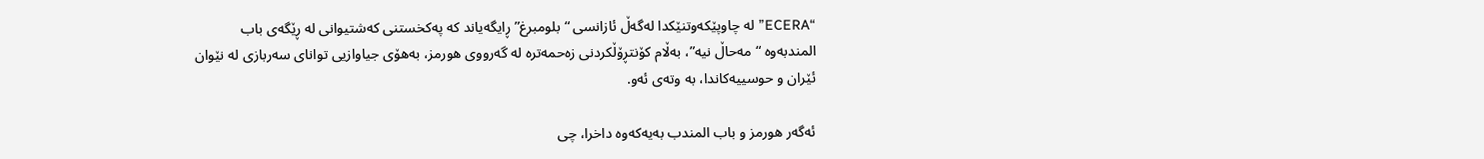“ECERA” لە چاوپێکەوتنێکدا لەگەڵ ئازانسی “بلومبرغ” ڕایگەیاند کە پەکخستنی کەشتیوانی لە ڕێگەی باب المندبەوە “مەحاڵ نیە”، بەڵام کۆنتڕۆڵکردنی زەحمەترە لە گەرووی هورمز، بەهۆی جیاوازیی توانای سەربازی لە نێوان ئێران و حوسییەکاندا، بە وتەی ئەو.

ئەگەر هورمز و باب المندب بەیەکەوە داخرا، چی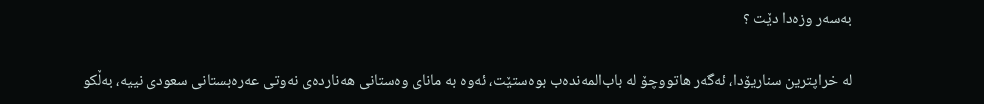بەسەر وزەدا دێت ؟

لە خراپترین سناریۆدا، ئەگەر هاتووچۆ لە باب‌المەندەب بوەستێت، ئەوە بە مانای وەستانی هەناردەی نەوتی عەرەبستانی سعودی نییە، بەڵکو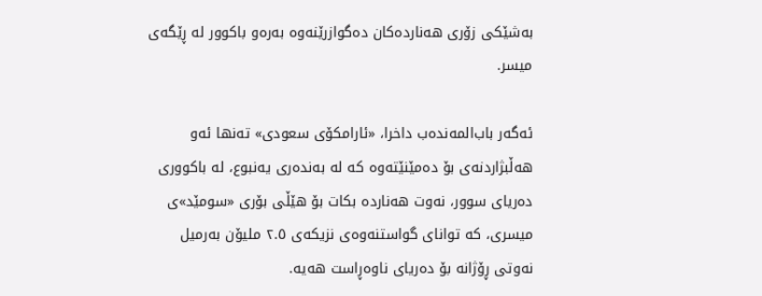بەشێکی زۆری هەناردەکان دەگوازرێنەوە بەرەو باکوور لە ڕێگەی میسر.

ئەگەر باب‌المەندەب داخرا، «ئارامکۆی سعودی» تەنها ئەو هەڵبژاردنەی بۆ دەمێنێتەوە کە لە بەندەری یەنبوع، لە باکووری دەریای سوور، نەوت هەناردە بکات بۆ هێڵی بۆری «سومێد»ی میسری، کە توانای گواستنەوەی نزیکەی ٢.٥ ملیۆن بەرمیل نەوتی ڕۆژانە بۆ دەریای ناوەڕاست هەیە.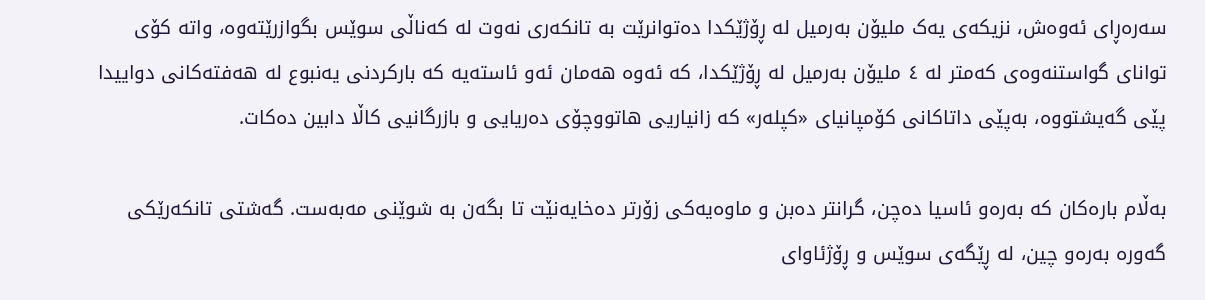سەرەڕای ئەوەش، نزیکەی یەک ملیۆن بەرمیل لە ڕۆژێکدا دەتوانرێت بە تانکەری نەوت لە کەناڵی سوێس بگوازرێتەوە، واتە کۆی توانای گواستنەوەی کەمتر لە ٤ ملیۆن بەرمیل لە ڕۆژێکدا، کە ئەوە هەمان ئەو ئاستەیە کە بارکردنی یەنبوع لە هەفتەکانی دواییدا پێی گەیشتووە، بەپێی داتاکانی کۆمپانیای «کپلەر» کە زانیاریی هاتووچۆی دەریایی و بازرگانیی کاڵا دابین دەکات.

بەڵام بارەکان کە بەرەو ئاسیا دەچن، گرانتر دەبن و ماوەیەکی زۆرتر دەخایەنێت تا بگەن بە شوێنی مەبەست. گەشتی تانکەرێکی گەورە بەرەو چین، لە ڕێگەی سوێس و ڕۆژئاوای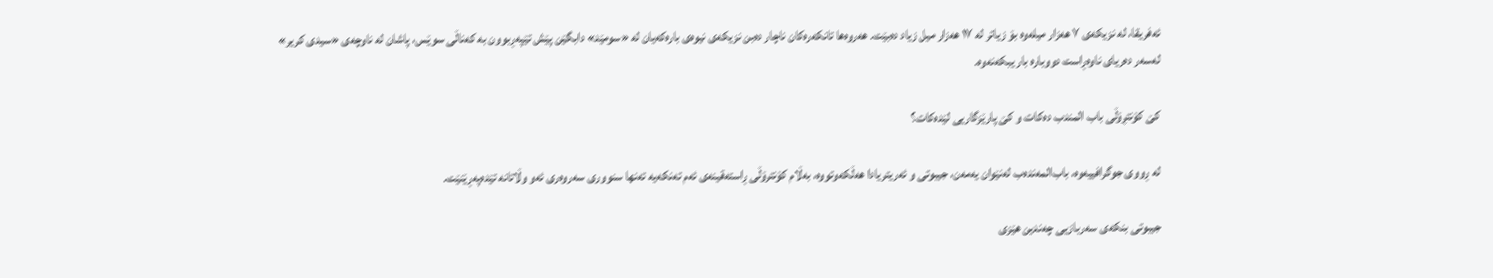ئەفریقا، لە نزیکەی ٧ هەزار میلەوە بۆ زیاتر لە ١٧ هەزار میل زیاد دەبێت. هەروەها تانکەرەکان ناچار دەبن نزیکەی نیوەی بارەکەیان لە «سومێد» دابگێن پێش تێپەڕبوون بە کەناڵی سوێس، پاشان لە ناوچەی «سیدی کریر» لەسەر دەریای ناوەڕاست دووبارە بار یبکەنەوە.

کێ کۆنتڕۆڵی باب المندب دەکات و کێ پارێزگاریی لێدەکات؟

لە ڕووی جوگرافییەوە، باب‌المەندەب لەنێوان یەمەن، جیبوتی و ئەریتریادا هەڵکەوتووە، بەڵام کۆنترۆڵی ڕاستەقینەی ئەم تەنکەیە تەنها سنووری سەروەری ئەو وڵاتانە تێدەپەڕێنێت.

جیبوتی بنکەی سەربازیی چەندین هێزی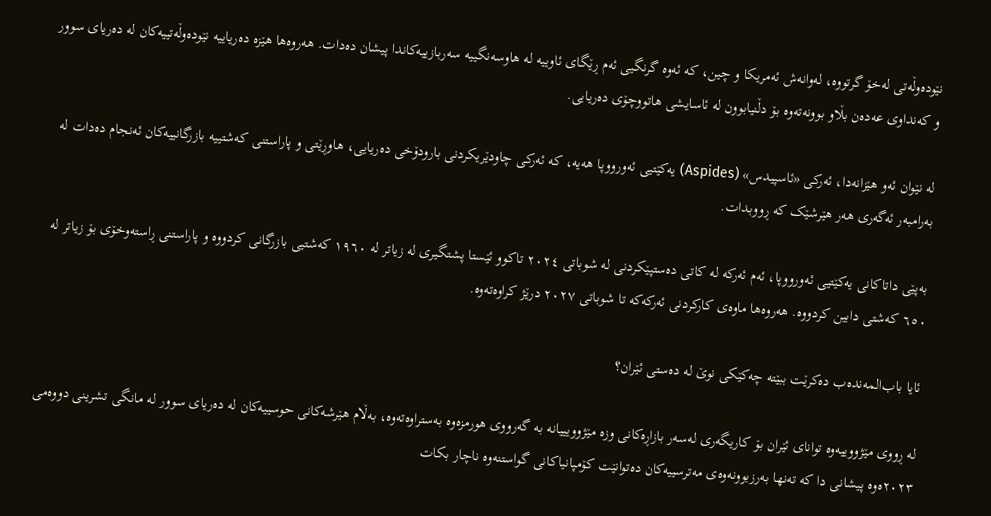نێودەوڵەتی لەخۆ گرتووە، لەوانەش ئەمریکا و چین، کە ئەوە گرنگیی ئەم ڕێگای ئاوییە لە هاوسەنگییە سەربازییەکاندا پیشان دەدات. هەروەها هێزە دەریاییە نێودەوڵەتییەکان لە دەریای سوور و کەنداوی عەدەن بڵاو بوونەتەوە بۆ دڵنیابوون لە ئاسایشی هاتووچۆی دەریایی.

لە نێوان ئەو هێزانەدا، ئەرکی «ئاسپیدس» (Aspides) یەکێتیی ئەورووپا هەیە، کە ئەرکی چاودێریکردنی بارودۆخی دەریایی، هاوڕێتی و پاراستنی کەشتییە بازرگانییەکان ئەنجام دەدات لە بەرامبەر ئەگەری هەر هێرشێک کە ڕووبدات.

بەپێی داتاکانی یەکێتیی ئەورووپا، ئەم ئەرکە لە کاتی دەستپێکردنی لە شوباتی ٢٠٢٤ تاکوو ئێستا پشتگیری لە زیاتر لە ١٩٦٠ کەشتیی بازرگانی کردووە و پاراستنی ڕاستەوخۆی بۆ زیاتر لە ٦٥٠ کەشتی دابین کردووە. هەروەها ماوەی کارکردنی ئەرکەکە تا شوباتی ٢٠٢٧ درێژ کراوەتەوە.

ئایا باب‌المەندەب دەکرێت ببێتە چەکێکی نوێ لە دەستی ئێران؟

لە ڕووی مێژووییەوە توانای ئێران بۆ کاریگەری لەسەر بازاڕەکانی وزە مێژوویییانە بە گەرووی هورمزەوە بەستراوەتەوە، بەڵام هێرشەکانی حوسییەکان لە دەریای سوور لە مانگی تشرینی دووەمی ٢٠٢٣ەوە پیشانی دا کە تەنها بەرزبوونەوەی مەترسییەکان دەتوانێت کۆمپانیاکانی گواستنەوە ناچار بکات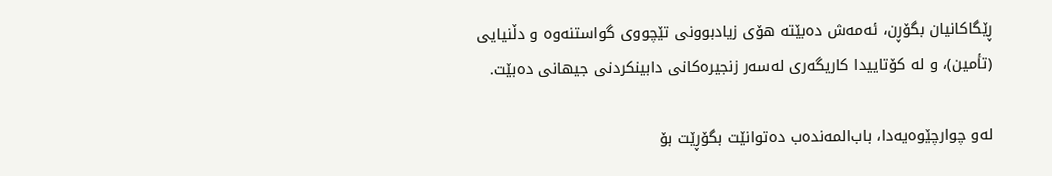ڕێگاکانیان بگۆڕن، ئەمەش دەبێتە هۆی زیادبوونی تێچووی گواستنەوە و دڵنیایی (تأمين)، و لە کۆتاییدا کاریگەری لەسەر زنجیرەکانی دابینکردنی جیهانی دەبێت.

لەو چوارچێوەیەدا، باب‌المەندەب دەتوانێت بگۆڕێت بۆ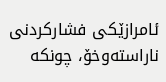ئامرازێکی فشارکردنی ناراستەوخۆ، چونکە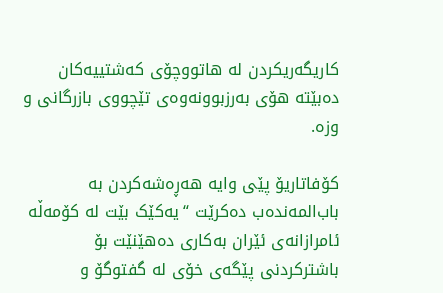کاریگەریکردن لە هاتووچۆی کەشتییەکان دەبێتە هۆی بەرزبوونەوەی تێچووی بازرگانی و وزە.

کۆفاتاریۆ پێی وایە هەڕەشەکردن بە باب‌المەندەب دەکرێت “یەکێک بێت لە کۆمەڵە ئامرازانەی ئێران بەکاری دەهێنێت بۆ باشترکردنی پێگەی خۆی لە گفتوگۆ و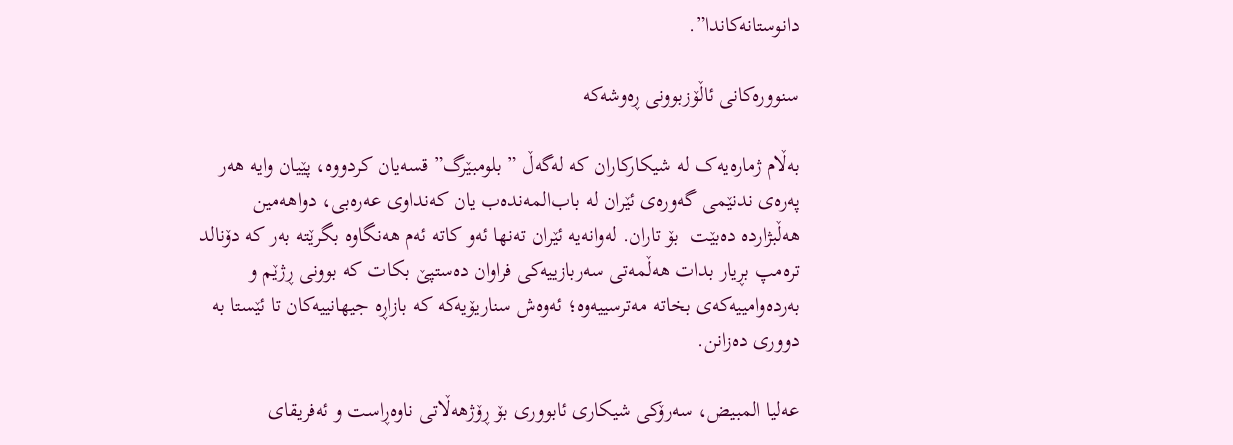دانوستانەکاندا”.

سنوورەکانی ئاڵۆزبوونی ڕەوشەکە

بەڵام ژمارەیەک لە شیکارکاران کە لەگەڵ ” بلومبێرگ” قسەیان کردووە، پێیان وایە هەر پەرەی ندنێمی گەورەی ئێران لە باب‌المەندەب یان کەنداوی عەرەبی، دواهەمین هەڵبژاردە دەبێت  بۆ تاران. لەوانەیە ئێران تەنها ئەو کاتە ئەم هەنگاوە بگرێتە بەر کە دۆنالد ترەمپ بڕیار بدات هەڵمەتی سەربازییەکی فراوان دەستپێ بکات کە بوونی ڕژێم و بەردەوامییەکەی بخاتە مەترسییەوە؛ ئەوەش سناریۆیەکە کە بازاڕە جیهانییەکان تا ئێستا بە دووری دەزانن.

عەلیا المبیض، سەرۆکی شیکاری ئابووری بۆ ڕۆژهەڵاتی ناوەڕاست و ئەفریقای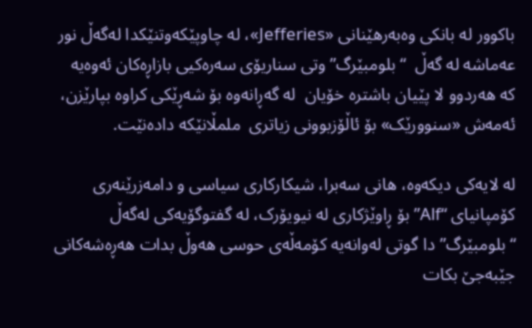باکوور لە بانکی وەبەرهێنانی «Jefferies»، لە چاوپێکەوتنێکدا لەگەڵ نور عەماشە لە گەڵ  “بلومبێرگ” وتی سناریۆی سەرەکیی بازاڕەکان ئەوەیە کە هەردوو لا پێیان باشترە خۆیان  لە گەڕانەوە بۆ شەڕێکی کراوە بپارێزن، ئەمەش «سنوورێک» بۆ ئاڵۆزبوونی زیاتری  ملمڵانێکە دادەنێت.

لە لایەکی دیکەوە، هانی سەبرا، شیکارکاری سیاسی و دامەزرێنەری کۆمپانیای “Alf” بۆ ڕاوێژکاری لە نیویۆرک، لە گفتوگۆیەکی لەگەڵ “بلومبێرگ”دا گوتی لەوانەیە کۆمەڵەی حوسی هەوڵ بدات هەڕەشەکانی جێبەجێ بکات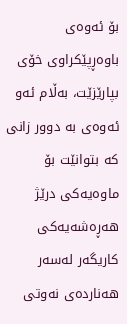بۆ ئەوەی باوەڕپێکراوی خۆی بپارێزێت، بەڵام ئەو ئەوەی بە دوور زانی کە بتوانێت بۆ ماوەیەکی درێژ هەڕەشەیەکی کاریگەر لەسەر هەناردەی نەوتی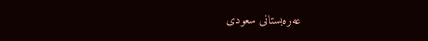عەرەبستانی سعودی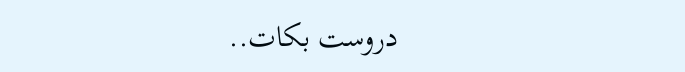دروست بکات..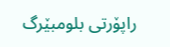راپۆرتی بلومبێرگ